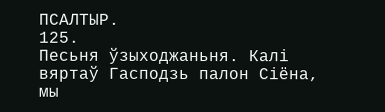ПСАЛТЫР.
125.
Песьня ўзыходжаньня. Калі вяртаў Гасподзь палон Сіёна, мы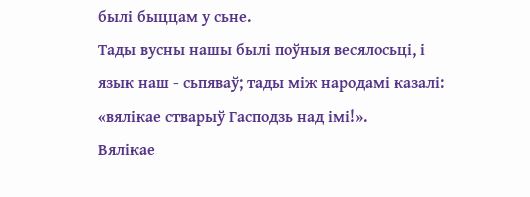былі быццам у сьне.
Тады вусны нашы былі поўныя весялосьці, і язык наш - сьпяваў; тады між народамі казалі: «вялікае стварыў Гасподзь над імі!».
Вялікае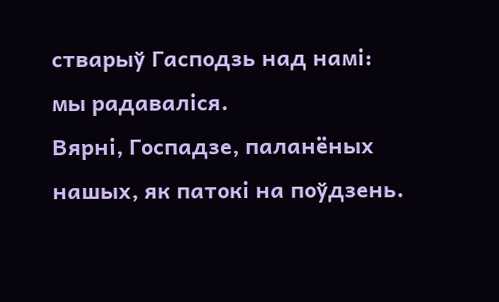стварыў Гасподзь над намі: мы радаваліся.
Вярні, Госпадзе, паланёных нашых, як патокі на поўдзень.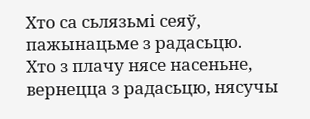Хто са сьлязьмі сеяў, пажынацьме з радасьцю.
Хто з плачу нясе насеньне, вернецца з радасьцю, нясучы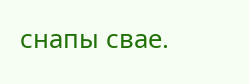снапы свае.